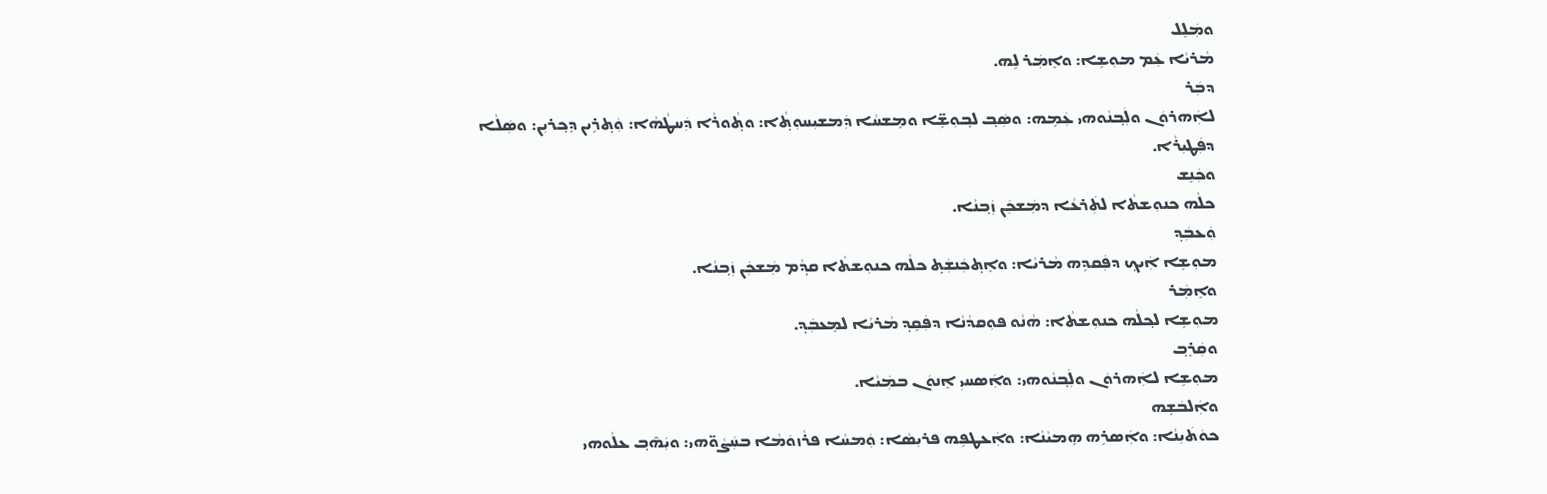ܘܡܲܠܸܠ
ܡܵܪܝܵܐ ܥܲܡ ܡܘܼܫܹܐ: ܘܐܸܡܲܪ ܠܹܗ.
ܕܒܲܪ
ܠܐܲܗܪܘܿܢ ܘܠܲܒ݂ܢܵܘܗܝ ܥܲܡܹܗ: ܘܣܲܒ݂ ܠܒ݂ܘܼܫܹ̈ܐ ܘܡܸܫܚܵܐ ܕܲܡܫܝܼܚܘܼܬ݂ܵܐ: ܘܬ݂ܵܘܪܵܐ ܕܲܚܛܵܗܵܐ: ܘܲܬ݂ܪܹܝܢ ܕܸܟ݂ܪܝܼܢ: ܘܣܲܠܵܐ ܕܦܲܛܝܼܪܵܐ.
ܘܟܲܢܸܫ
ܟܠܵܗ ܟܢܘܼܫܬܵܐ ܠܬܲܪܥܵܐ ܕܡܲܫܟܲܢ ܙܲܒ݂ܢܵܐ.
ܘܲܥܒܲܕ݂
ܡܘܼܫܹܐ ܐܲܝܟ݂ ܕܦܲܩܕܹܗ ܡܵܪܝܵܐ: ܘܐܸܬ݂ܟܲܢܫܲܬ݂ ܟܠܵܗ ܟܢܘܼܫܬܵܐ ܩܕ݂ܵܡ ܡܲܫܟܲܢ ܙܲܒ݂ܢܵܐ.
ܘܐܸܡܲܪ
ܡܘܼܫܹܐ ܠܟ݂ܠܵܗ ܟܢܘܼܫܬܵܐ: ܗܵܢܵܘ ܦܘܼܩܕܵܢܵܐ ܕܦܲܩܸܕ݂ ܡܵܪܝܵܐ ܠܡܸܥܒܲܕ݂.
ܘܩܲܪܸܒ݂
ܡܘܼܫܹܐ ܠܐܲܗܪܘܿܢ ܘܠܲܒ݂ܢܵܘܗܝ: ܘܐܲܣܚܝܼ ܐܸܢܘܿܢ ܒܡܲܝܵܐ.
ܘܐܲܠܒܿܫܹܗ
ܟܘܿܬܿܝܼܢܵܐ: ܘܐܲܣܪܹܗ ܗܸܡܝܵܢܵܐ: ܘܐܲܥܛܦܹܗ ܦܪܝܼܣܵܐ: ܘܲܡܚܵܐ ܦܪܵܙܘܿܡܵܐ ܒܚܲܨܵܘ̈ܗܝ: ܘܝܲܗ̄ܒ݂ ܥܠܵܘܗܝ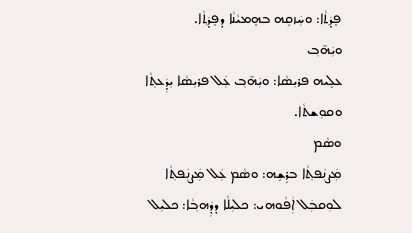ܦܸܕܿܬ݂ܵܐ: ܘܚܲܙܩܹܗ ܒܗܸܡܝܵܢܵܐ ܕܦܸܕܿܬ݂ܵܐ.
ܘܝܲܗ̄ܒ݂
ܥܠܹܝܗ ܦܪܝܼܣܵܐ: ܘܝܲܗ̄ܒ݂ ܥܲܠ ܦܪܝܼܣܵܐ ܝܼܕܲܥܬ݂ܵܐ ܘܩܘܼܫܬܵܐ.
ܘܣܵܡ
ܡܲܨܢܲܦܬ݂ܵܐ ܒܪܹܫܹܗ: ܘܣܵܡ ܥܲܠ ܡܲܨܢܲܦܬ݂ܵܐ ܠܘܼܩܒܲܠ ܐܲܦܵܘܗܝ: ܟܠܝܼܠܵܐ ܕܕܲܗܒ݂ܵܐ: ܟܠܝܼܠ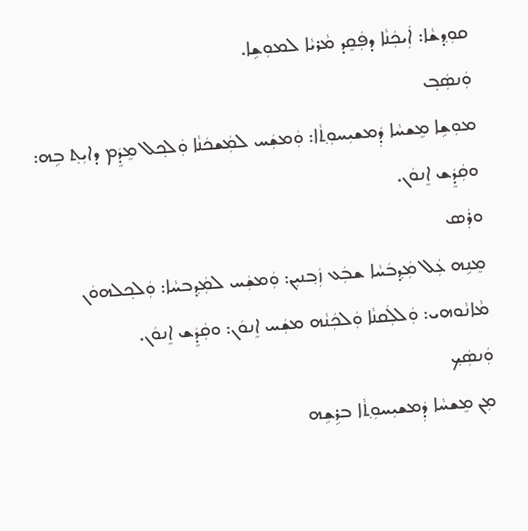ܩܘܼܕ݂ܫܵܐ: ܐܲܝܟܲܢܵܐ ܕܦܲܩܸܕ ܡܵܪܝܵܐ ܠܡܘܼܫܹܐ.
ܘܲܢܣܲܒ݂
ܡܘܼܫܹܐ ܡܸܫܚܵܐ ܕܲܡܫܝܼܚܘܼܬ݂ܵܐ: ܘܲܡܫܲܚ ܠܡܲܫܟܿܢܵܐ ܘܲܠܟ݂ܠ ܡܸܕܸܿܡ ܕܐܝܼܬ݂ ܒܹܗ: ܘܩܲܕܸܿܫ ܐܸܢܘܿܢ.
ܘܪܲܣ
ܡܸܢܹܗ ܥܲܠ ܡܲܕ݂ܒܿܚܵܐ ܫܒܲܥ ܙܲܒ݂ܢܝܼܢ: ܘܲܡܫܲܚ ܠܡܲܕ݂ܒܚܵܐ: ܘܲܠܟ݂ܠܗܘܿܢ ܡܵܐܢܵܘܗܝ: ܘܲܠܠܲܩܢܵܐ ܘܲܠܟܲܢܵܗ ܡܫܲܚ ܐܸܢܘܿܢ: ܘܩܲܕܸܿܫ ܐܸܢܘܿܢ.
ܘܲܢܣܲܟ݂
ܡܼܢ ܡܸܫܚܵܐ ܕܲܡܫܝܼܚܘܼܬ݂ܵܐ ܒܪܹܫܹܗ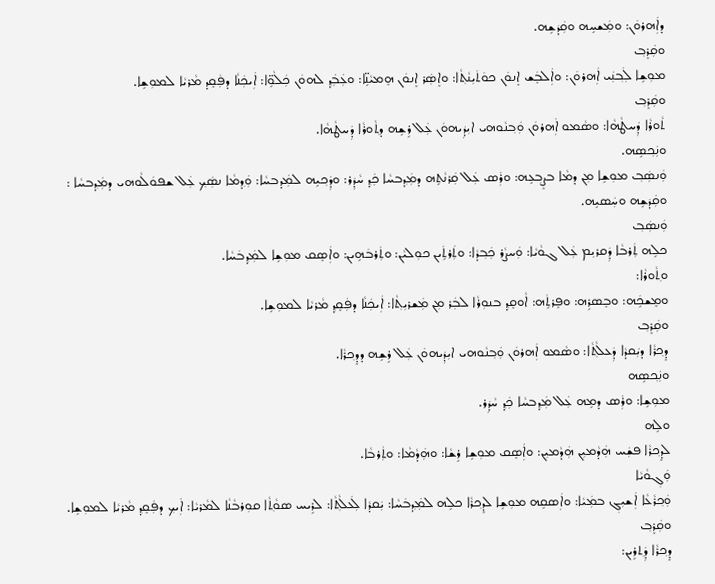ܕܐܲܗܪܘܿܢ: ܘܡܲܫܚܹܗ ܘܩܲܕܿܫܹܗ.
ܘܩܲܪܸܒ݂
ܡܘܼܫܹܐ ܠܲܒ݂ܢܲܝ ܐܲܗܪܘܿܢ: ܘܐܲܠܒܸܿܫ ܐܸܢܘܿܢ ܟܘܿܬܿܝܼܢܵܬ݂ܵܐ: ܘܐܸܣܲܪ ܐܸܢܘܿܢ ܗܸܡܝܵܢܹ̈ܐ: ܘܥܲܒܲܕ݂ ܠܗܘܿܢ ܟܲܠܵܘܹ̈ܐ: ܐܲܝܟܲܢܵܐ ܕܦܲܩܸܕ ܡܵܪܝܵܐ ܠܡܘܼܫܹܐ.
ܘܩܲܪܸܒ݂
ܬܵܘܪܵܐ ܕܲܚܛܵܗܵܐ: ܘܣܵܡܘ ܐܲܗܪܘܿܢ ܘܲܒ݂ܢܵܘܗܝ ܐܝܼܕܲܝܗܘܿܢ ܥܲܠ ܪܹܫܹܗ ܕܬ݂ܵܘܪܵܐ ܕܲܚܛܵܗܵܐ.
ܘܢܲܟ݂ܣܹܗ.
ܘܲܢܣܲܒ݂ ܡܘܼܫܹܐ ܡܼܢ ܕܡܵܐ ܒܨܸܒ݂ܥܹܗ: ܘܪܲܣ ܥܲܠ ܩܲܪܢܵܬܹܗ ܕܡܲܕ݂ܒܚܵܐ ܟܲܕ݂ ܚܵܕܲܪ: ܘܕܲܟ݂ܝܹܗ ܠܡܲܕܒܚܵܐ: ܘܲܕ݂ܡܵܐ ܢܣܲܟ݂ ܥܲܠ ܫܦܘܿܠܵܘܗܝ ܕܡܲܕ݂ܒܚܵܐ : ܘܩܲܕܿܫܹܗ ܘܚܲܣܝܹܗ.
ܘܲܢܣܲܒ݂
ܟܠܹܗ ܬܲܪܒܵܐ ܕܲܩܪܝܼܡ ܥܲܠ ܓܘܵܝܵܐ: ܘܲܚܨܵܪ ܟܲܒ݂ܕܵܐ: ܘܬܲܪܬܹܿܝܢ ܟܘܼܠܝܵܢ: ܘܬܲܪܒܿܗܹܝܢ: ܘܐܲܣܸܩ ܡܘܼܫܹܐ ܠܡܲܕ݂ܒܿܚܵܐ.
ܘܬ݂ܵܘܪܵܐ:
ܘܡܸܫܟܹܿܗ: ܘܒܸܣܪܹܗ: ܘܦܸܪܬܹܿܗ: ܐܵܘܩܸܕ݂ ܒܢܘܼܪܵܐ ܠܒܲܪ ܡܼܢ ܡܲܫܪܝܼܬ݂ܵܐ: ܐܲܝܟܲܢܵܐ ܕܦܲܩܸܕ݂ ܡܵܪܝܵܐ ܠܡܘܼܫܹܐ.
ܘܩܲܪܸܒ݂
ܕܸܟ݂ܪܵܐ ܕܝܲܩܕܵܐ ܕܲܥܠܵܬ݂ܵܐ: ܘܣܵܡܘ ܐܲܗܪܘܿܢ ܘܲܒ݂ܢܵܘܗܝ ܐܝܼܕܲܝܗܘܿܢ ܥܲܠ ܪܹܫܹܗ ܕܕܸܟ݂ܪܵܐ.
ܘܢܲܟ݂ܣܹܗ
ܡܘܼܫܹܐ: ܘܪܲܣ ܕܡܹܗ ܥܲܠ ܡܲܕ݂ܒܚܵܐ ܟܲܕ݂ ܚܵܕܲܪ.
ܘܠܹܗ
ܠܕܸܟ݂ܪܵܐ ܦܫܲܚ ܗܲܕܵܡܝܼܢ ܗܲܕܵܡܝܼܢ: ܘܐܲܣܸܩ ܡܘܼܫܹܐ ܪܹܫܵܐ: ܘܗܲܕܵܡܵܐ: ܘܬܲܪܒܵܐ.
ܘܲܓ݂ܘܵܝܵܐ
ܘܲܟ݂ܪܵܥܵܐ ܐܲܫܝܼܓ݂ ܒܡܲܝܵܐ: ܘܐܲܣܩܹܗ ܡܘܼܫܹܐ ܠܕܸܟ݂ܪܵܐ ܟܠܹܗ ܠܡܲܕ݂ܒܿܚܵܐ: ܝܲܩܕܵܐ ܠܲܥܠܵܬ݂ܵܐ: ܠܪܹܝܚ ܣܘܵܬ݂ܵܐ ܩܘܼܪܒܵܢܵܐ ܠܡܵܪܝܵܐ: ܐܲܝܟ݂ ܕܦܲܩܸܕ݂ ܡܵܪܝܵܐ ܠܡܘܼܫܹܐ.
ܘܩܲܪܸܒ݂
ܕܸܟ݂ܪܵܐ ܕܲܬ݂ܪܹܝܢ: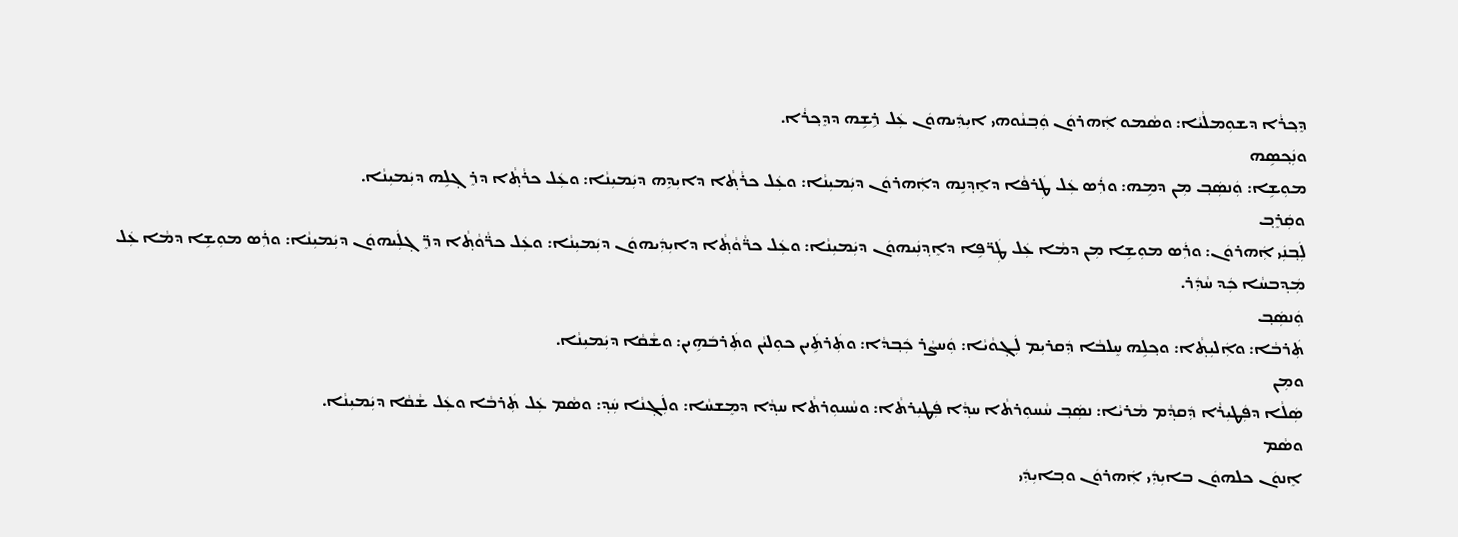ܕܸܟ݂ܪܵܐ ܕܫܘܼܡܠܵܝܵܐ: ܘܣܵܡܘ ܐܲܗܪܘܿܢ ܘܲܒ݂ܢܵܘܗܝ ܐܝܼܕܲܝܗܘܿܢ ܥܲܠ ܪܹܫܹܗ ܕܕܸܟ݂ܪܵܐ.
ܘܢܲܟ݂ܣܹܗ
ܡܘܼܫܹܐ: ܘܲܢܣܲܒ݂ ܡܼܢ ܕܡܹܗ: ܘܪܲܣ ܥܲܠ ܛܲܪܦܵܐ ܕܐܸܕ݂ܢܹܗ ܕܐܲܗܪܘܿܢ ܕܝܲܡܝܼܢܵܐ: ܘܥܲܠ ܟܪܵܬ݂ܵܐ ܕܐܝܼܕܹܗ ܕܝܲܡܝܼܢܵܐ: ܘܥܲܠ ܟܪܵܬ݂ܵܐ ܕܪܸܓ݂ܠܹܗ ܕܝܲܡܝܼܢܵܐ.
ܘܩܲܪܸܒ݂
ܠܲܒ݂ܢܲܝ ܐܲܗܪܘܿܢ: ܘܪܲܣ ܡܘܼܫܹܐ ܡܼܢ ܕܡܵܐ ܥܲܠ ܛܲܪ̈ܦܹܐ ܕܐܸܕ݂ܢܲܝܗܘܿܢ ܕܝܲܡܝܼܢܵܐ: ܘܥܲܠ ܟܪ̈ܵܘܵܬ݂ܵܐ ܕܐܝܼܕܲܝܗܘܿܢ ܕܝܲܡܝܼܢܵܐ: ܘܥܲܠ ܟܪ̈ܵܘܵܬ݂ܵܐ ܕܪܸ̈ܓ݂ܠܲܝܗܘܿܢ ܕܝܲܡܝܼܢܵܐ: ܘܪܲܣ ܡܘܼܫܹܐ ܕܡܵܐ ܥܲܠ ܡܲܕ݂ܒܚܵܐ ܟܲܕ ܚܵܕܲܪ.
ܘܲܢܣܲܒ݂
ܬܲܪܒܵܐ: ܘܐܲܠܝܼܬ݂ܵܐ: ܘܟ݂ܠܹܗ ܚܸܠܒܵܐ ܕܲܩܪܝܼܡ ܠܲܓ݂ܘܵܝܵܐ: ܘܲܚܨܵܪ ܟܲܒ݂ܕܵܐ: ܘܬܲܪܬܹܿܝܢ ܟܘܼܠܝܵܢ ܘܬܲܪܒܿܗܹܝܢ: ܘܫܵܩܵܐ ܕܝܲܡܝܼܢܵܐ.
ܘܡܼܢ
ܣܲܠܵܐ ܕܦܲܛܝܼܪܵܐ ܕܲܩܕ݂ܵܡ ܡܵܪܝܵܐ: ܢܣܲܒ݂ ܚܵܚܘܼܪܬܵܐ ܚܕ݂ܵܐ ܦܲܛܝܼܪܬܵܐ: ܘܚܵܚܘܼܪܬܵܐ ܚܕ݂ܵܐ ܕܡܸܫܚܵܐ: ܘܠܲܓ݂ܢܵܐ ܚܲܕ݂: ܘܣܵܡ ܥܲܠ ܬܲܪܒܵܐ ܘܥܲܠ ܫܵܩܵܐ ܕܝܲܡܝܼܢܵܐ.
ܘܣܵܡ
ܐܸܢܘܿܢ ܟܠܗܘܿܢ ܒܐܝܼܕܲܝ ܐܲܗܪܘܿܢ ܘܒ݂ܐܝܼܕܲܝ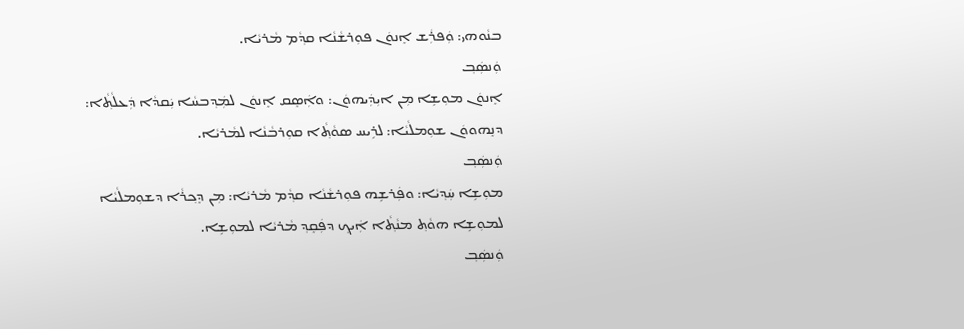ܒܢܵܘܗܝ: ܘܲܦܪܲܫ ܐܸܢܘܿܢ ܦܘܼܪܫܵܢܵܐ ܩܕ݂ܵܡ ܡܵܪܝܵܐ.
ܘܲܢܣܲܒ݂
ܐܸܢܘܿܢ ܡܘܼܫܹܐ ܡܼܢ ܐܝܼܕܲܝܗܘܿܢ: ܘܐܲܣܸܩ ܐܸܢܘܿܢ ܠܡܲܕ݂ܒܚܵܐ ܝܲܩܕܵܐ ܕܲܥܠܵܬ݂ܵܐ: ܕܢܸܗܘܘܿܢ ܫܘܼܡܠܵܝܵܐ: ܠܪܹܝܚ ܣܘܵܬ݂ܵܐ ܩܘܼܪܒܵܢܵܐ ܠܡܵܪܝܵܐ.
ܘܲܢܣܲܒ݂
ܡܘܼܫܹܐ ܚܲܕ݂ܝܵܐ: ܘܦܲܪܫܹܗ ܦܘܼܪܫܵܢܵܐ ܩܕ݂ܵܡ ܡܵܪܝܵܐ: ܡܼܢ ܕܸܟ݂ܪܵܐ ܕܫܘܼܡܠܵܝܵܐ ܠܡܘܼܫܹܐ ܗܘܵܬ݂ ܡܢܵܬ݂ܵܐ ܐܲܝܟ݂ ܕܦܲܩܸܕ݂ ܡܵܪܝܵܐ ܠܡܘܼܫܹܐ.
ܘܲܢܣܲܒ݂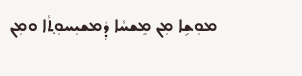ܡܘܼܫܹܐ ܡܼܢ ܡܸܫܚܵܐ ܕܲܡܫܝܼܚܘܼܬ݂ܵܐ ܘܡܼܢ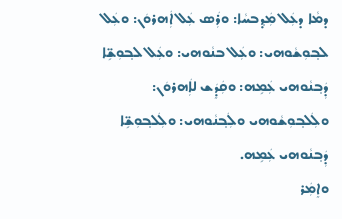ܕܡܵܐ ܕܥܲܠ ܡܲܕ݂ܒܚܵܐ: ܘܪܲܣ ܥܲܠ ܐܲܗܪܘܿܢ: ܘܥܲܠ ܠܒ݂ܘܼܫܵܘܗܝ: ܘܥܲܠ ܒܢܵܘܗܝ: ܘܥܲܠ ܠܒ݂ܘܼܫܹ̈ܐ ܕܲܒ݂ܢܵܘܗܝ ܥܲܡܹܗ: ܘܩܲܕܸܿܫ ܠܐܲܗܪܘܿܢ: ܘܠܲܠܒ݂ܘܼܫܵܘܗܝ ܘܠܲܒ݂ܢܵܘܗܝ: ܘܠܲܠܒ݂ܘܼܫܹ̈ܐ ܕܲܒ݂ܢܵܘܗܝ ܥܲܡܹܗ.
ܘܐܸܡܲܪ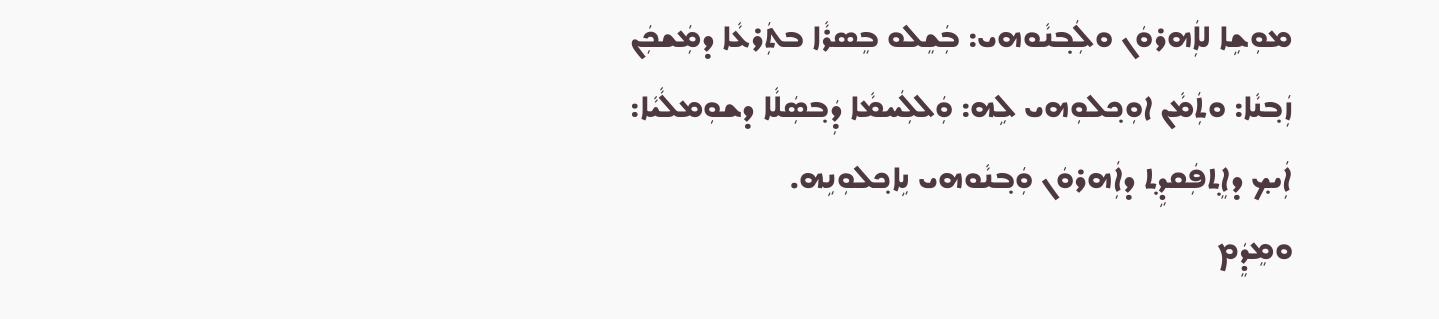ܡܘܼܫܹܐ ܠܐܲܗܪܘܿܢ ܘܠܲܒ݂ܢܵܘܗܝ: ܒܲܫܸܠܘ ܒܸܣܪܵܐ ܒܬܲܪܥܵܐ ܕܡܲܫܟܲܢ ܙܲܒ݂ܢܵܐ: ܘܬܲܡܵܢ ܐܘܼܟ݂ܠܘܼܗܝ ܠܹܗ: ܘܲܠܠܲܚܡܵܐ ܕܲܒ݂ܣܲܠܵܐ ܕܫܘܼܡܠܵܝܵܐ: ܐܲܝܟ݂ ܕܐܸܬ݂ܦܲܩܕܹܬ݂ ܕܐܲܗܪܘܿܢ ܘܲܒ݂ܢܵܘܗܝ ܢܹܐܟ݂ܠܘܼܢܹܗ.
ܘܡܸܕܸܿܡ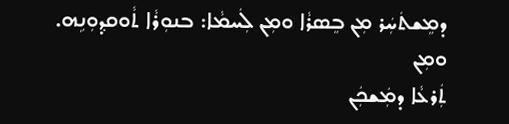ܕܡܸܫܬܿܚܲܪ ܡܼܢ ܒܸܣܪܵܐ ܘܡܼܢ ܠܲܚܡܵܐ: ܒܢܘܼܪܵܐ ܬܵܘܩܕ݂ܘܼܢܹܗ.
ܘܡܼܢ
ܬܲܪܥܵܐ ܕܡܲܫܟܲܢ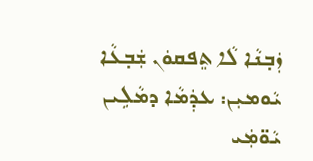ܙܲܒ݂ܢܵܐ ܠܵܐ ܬܸܦܩܘܿܢ ܫܲܒ݂ܥܵܐ ܝܵܘܡܝܼܢ: ܥܕܲܡܵܐ ܕܡܵܠܹܝܢ ܝܵܘ̈ܡܲܝ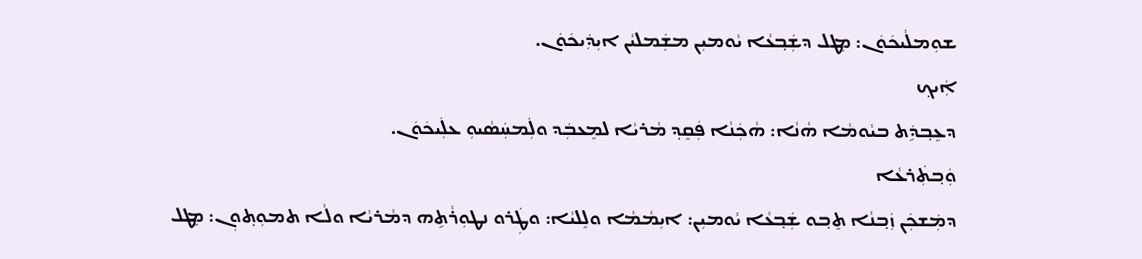ܫܘܼܡܠܵܝܟܿܘܿܢ: ܡܸܛܠ ܕܫܲܒ݂ܥܵܐ ܝܵܘܡܝܼܢ ܡܫܲܡܠܝܵܢ ܐܝܼܕܲܝܟܿܘܿܢ.
ܐܲܝܟ݂
ܕܥܸܒ݂ܕܹܿܬ ܒܝܵܘܡܵܐ ܗܵܢܵܐ: ܗܵܟܲܢܵܐ ܦܲܩܸܕ݂ ܡܵܪܝܵܐ ܠܡܸܥܒܲܕ ܘܠܲܡܚܲܣܵܝܘܼ ܥܠܲܝܟܿܘܿܢ.
ܘܲܒ݂ܬܲܪܥܵܐ
ܕܡܲܫܟܲܢ ܙܲܒ݂ܢܵܐ ܬܸܒ݂ܘ ܫܲܒ݂ܥܵܐ ܝܵܘܡܝܼܢ: ܐܝܼܡܵܡܵܐ ܘܠܸܠܝܵܐ: ܘܛܲܪܘ ܢܛܘܼܪܵܬܹܗ ܕܡܵܪܝܵܐ ܘܠܵܐ ܬܡܘܼܬ݂ܘܼܢ: ܡܸܛܠ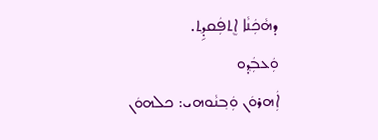ܕܗܵܟܲܢܵܐ ܐܸܬ݂ܦܲܩܕܹܬ݂.
ܘܲܥܒܲܕ݂ܘ
ܐܲܗܪܘܿܢ ܘܲܒ݂ܢܵܘܗܝ: ܟܠܗܘܿܢ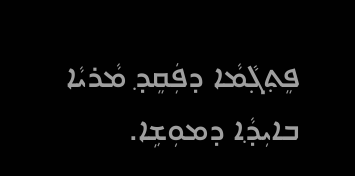ܦܸܬ݂ܓ݂ܵܡܵܐ ܕܦܲܩܸܕ݂ ܡܵܪܝܵܐ ܒܐܝܼܕ݂ܵܐ ܕܡܘܼܫܹܐ.